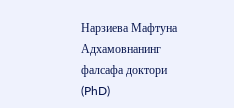Нарзиева Мафтуна Адхамовнанинг
фалсафа доктори (PhD)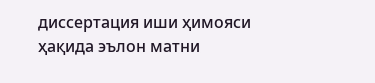диссертация иши ҳимояси ҳақида эълон матни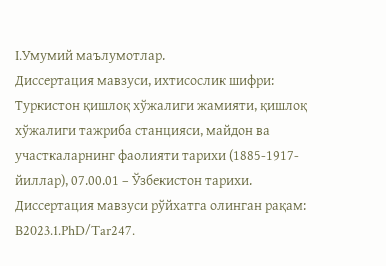I.Умумий маълумотлар.
Диссертация мавзуси, ихтисослик шифри: Туркистон қишлоқ хўжалиги жамияти, қишлоқ хўжалиги тажриба станцияси, майдон ва участкаларнинг фаолияти тарихи (1885-1917-йиллар), 07.00.01 – Ўзбекистон тарихи.
Диссертация мавзуси рўйхатга олинган рақам: B2023.1.PhD/Tar247.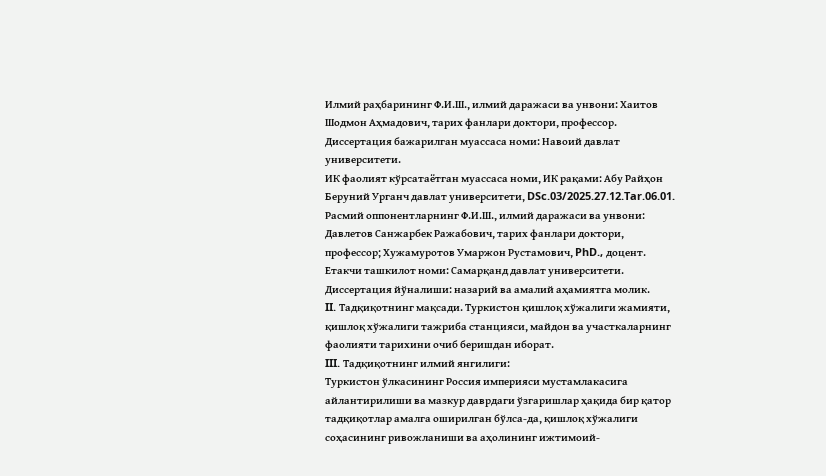Илмий раҳбарининг Ф.И.Ш., илмий даражаси ва унвони: Хаитов Шодмон Аҳмадович, тарих фанлари доктори, профессор.
Диссертация бажарилган муассаса номи: Навоий давлат университети.
ИК фаолият кўрсатаётган муассаса номи, ИК рақами: Абу Райҳон Беруний Урганч давлат университети, DSc.03/2025.27.12.Tar.06.01.
Расмий оппонентларнинг Ф.И.Ш., илмий даражаси ва унвони: Давлетов Санжарбек Ражабович, тарих фанлари доктори, профессор; Хужамуротов Умаржон Рустамович, PhD., доцент.
Етакчи ташкилот номи: Самарқанд давлат университети.
Диссертация йўналиши: назарий ва амалий аҳамиятга молик.
II. Тадқиқотнинг мақсади. Туркистон қишлоқ хўжалиги жамияти, қишлоқ хўжалиги тажриба станцияси, майдон ва участкаларнинг фаолияти тарихини очиб беришдан иборат.
III. Тадқиқотнинг илмий янгилиги:
Туркистон ўлкасининг Россия империяси мустамлакасига айлантирилиши ва мазкур даврдаги ўзгаришлар ҳақида бир қатор тадқиқотлар амалга оширилган бўлса-да, қишлоқ хўжалиги соҳасининг ривожланиши ва аҳолининг ижтимоий-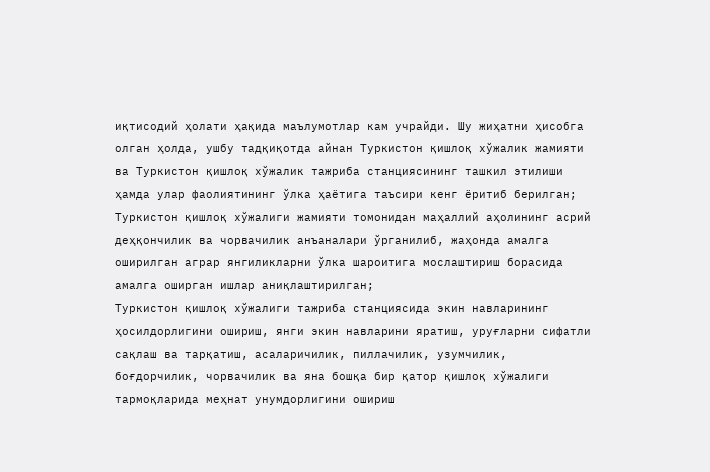иқтисодий ҳолати ҳақида маълумотлар кам учрайди. Шу жиҳатни ҳисобга олган ҳолда, ушбу тадқиқотда айнан Туркистон қишлоқ хўжалик жамияти ва Туркистон қишлоқ хўжалик тажриба станциясининг ташкил этилиши ҳамда улар фаолиятининг ўлка ҳаётига таъсири кенг ёритиб берилган;
Туркистон қишлоқ хўжалиги жамияти томонидан маҳаллий аҳолининг асрий деҳқончилик ва чорвачилик анъаналари ўрганилиб, жаҳонда амалга оширилган аграр янгиликларни ўлка шароитига мослаштириш борасида амалга оширган ишлар аниқлаштирилган;
Туркистон қишлоқ хўжалиги тажриба станциясида экин навларининг ҳосилдорлигини ошириш, янги экин навларини яратиш, уруғларни сифатли сақлаш ва тарқатиш, асаларичилик, пиллачилик, узумчилик, боғдорчилик, чорвачилик ва яна бошқа бир қатор қишлоқ хўжалиги тармоқларида меҳнат унумдорлигини ошириш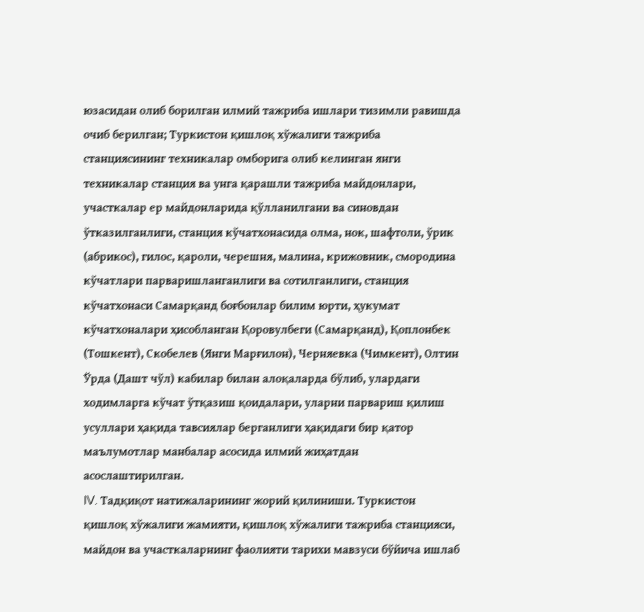юзасидан олиб борилган илмий тажриба ишлари тизимли равишда очиб берилган; Туркистон қишлоқ хўжалиги тажриба станциясининг техникалар омборига олиб келинган янги техникалар станция ва унга қарашли тажриба майдонлари, участкалар ер майдонларида қўлланилгани ва синовдан ўтказилганлиги, станция кўчатхонасида олма, нок, шафтоли, ўрик (абрикос), гилос, қароли, черешня, малина, крижовник, смородина кўчатлари парваришланганлиги ва сотилганлиги, станция кўчатхонаси Самарқанд боғбонлар билим юрти, ҳукумат кўчатхоналари ҳисобланган Қоровулбеги (Самарқанд), Қоплонбек (Тошкент), Скобелев (Янги Марғилон), Черняевка (Чимкент), Олтин Ўрда (Дашт чўл) кабилар билан алоқаларда бўлиб, улардаги ходимларга кўчат ўтқазиш қоидалари, уларни парвариш қилиш усуллари ҳақида тавсиялар берганлиги ҳақидаги бир қатор маълумотлар манбалар асосида илмий жиҳатдан асослаштирилган.
IV. Тадқиқот натижаларининг жорий қилиниши. Туркистон қишлоқ хўжалиги жамияти, қишлоқ хўжалиги тажриба станцияси, майдон ва участкаларнинг фаолияти тарихи мавзуси бўйича ишлаб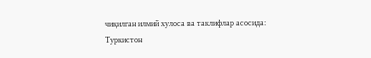чиқилган илмий хулоса ва таклифлар асосида:
Туркистон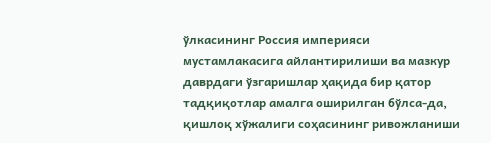ўлкасининг Россия империяси мустамлакасига айлантирилиши ва мазкур даврдаги ўзгаришлар ҳақида бир қатор тадқиқотлар амалга оширилган бўлса-да, қишлоқ хўжалиги соҳасининг ривожланиши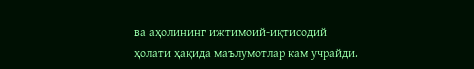ва аҳолининг ижтимоий-иқтисодий ҳолати ҳақида маълумотлар кам учрайди.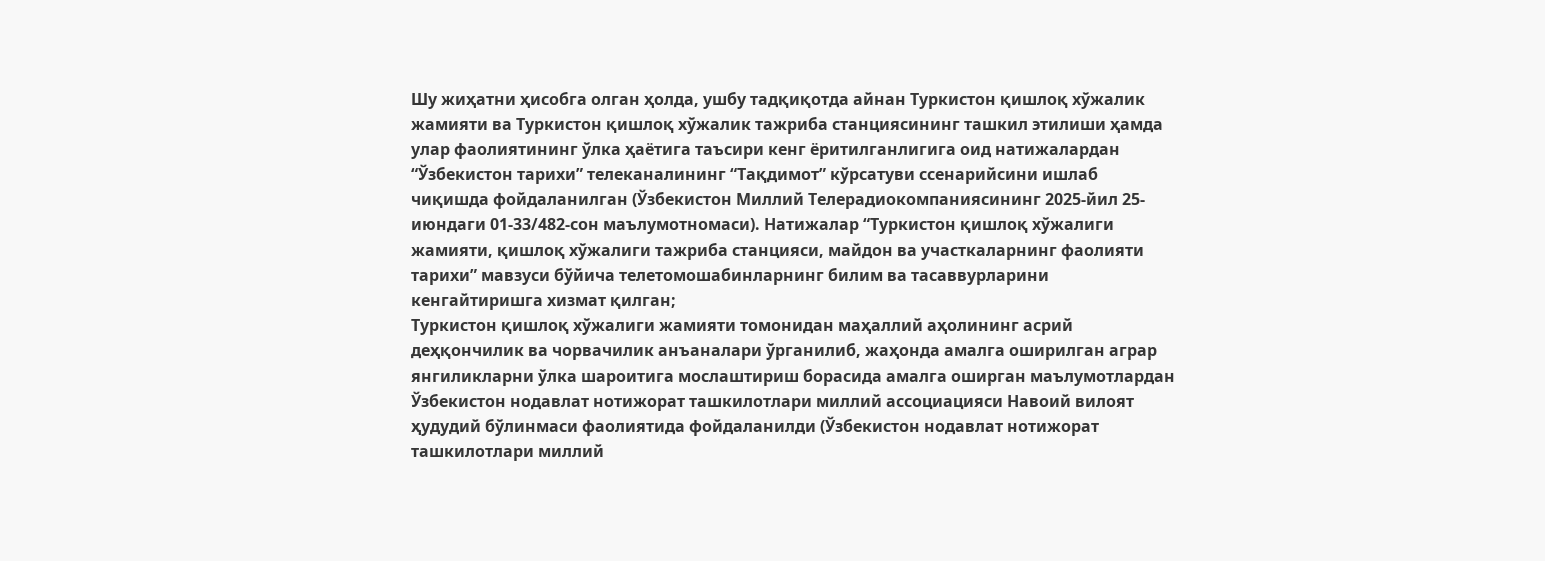Шу жиҳатни ҳисобга олган ҳолда, ушбу тадқиқотда айнан Туркистон қишлоқ хўжалик жамияти ва Туркистон қишлоқ хўжалик тажриба станциясининг ташкил этилиши ҳамда улар фаолиятининг ўлка ҳаётига таъсири кенг ёритилганлигига оид натижалардан “Ўзбекистон тарихи” телеканалининг “Тақдимот” кўрсатуви ссенарийсини ишлаб чиқишда фойдаланилган (Ўзбекистон Миллий Телерадиокомпаниясининг 2025-йил 25-июндаги 01-33/482-сон маълумотномаси). Натижалар “Туркистон қишлоқ хўжалиги жамияти, қишлоқ хўжалиги тажриба станцияси, майдон ва участкаларнинг фаолияти тарихи” мавзуси бўйича телетомошабинларнинг билим ва тасаввурларини кенгайтиришга хизмат қилган;
Туркистон қишлоқ хўжалиги жамияти томонидан маҳаллий аҳолининг асрий деҳқончилик ва чорвачилик анъаналари ўрганилиб, жаҳонда амалга оширилган аграр янгиликларни ўлка шароитига мослаштириш борасида амалга оширган маълумотлардан Ўзбекистон нодавлат нотижорат ташкилотлари миллий ассоциацияси Навоий вилоят ҳудудий бўлинмаси фаолиятида фойдаланилди (Ўзбекистон нодавлат нотижорат ташкилотлари миллий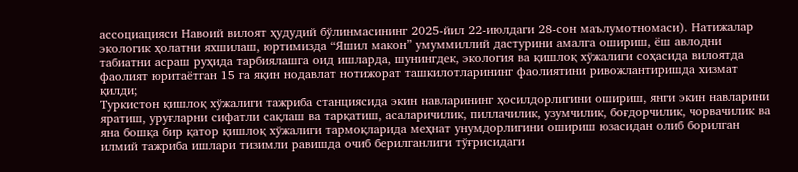ассоциацияси Навоий вилоят ҳудудий бўлинмасининг 2025-йил 22-июлдаги 28-сон маълумотномаси). Натижалар экологик ҳолатни яхшилаш, юртимизда “Яшил макон” умуммиллий дастурини амалга ошириш, ёш авлодни табиатни асраш руҳида тарбиялашга оид ишларда, шунингдек, экология ва қишлоқ хўжалиги соҳасида вилоятда фаолият юритаётган 15 га яқин нодавлат нотижорат ташкилотларининг фаолиятини ривожлантиришда хизмат қилди;
Туркистон қишлоқ хўжалиги тажриба станциясида экин навларининг ҳосилдорлигини ошириш, янги экин навларини яратиш, уруғларни сифатли сақлаш ва тарқатиш, асаларичилик, пиллачилик, узумчилик, боғдорчилик, чорвачилик ва яна бошқа бир қатор қишлоқ хўжалиги тармоқларида меҳнат унумдорлигини ошириш юзасидан олиб борилган илмий тажриба ишлари тизимли равишда очиб берилганлиги тўғрисидаги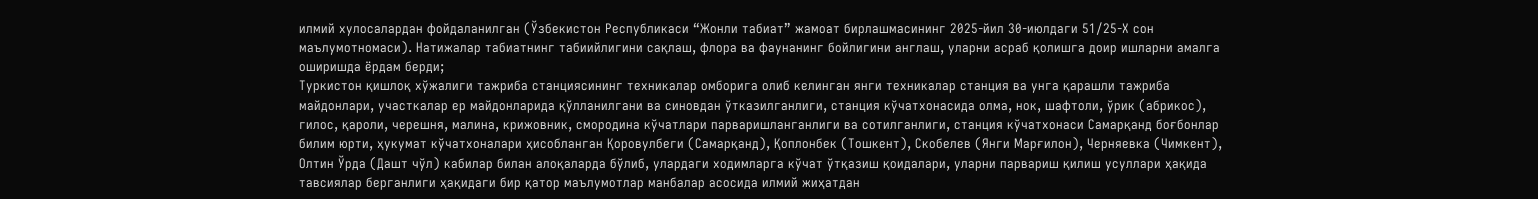илмий хулосалардан фойдаланилган (Ўзбекистон Республикаси “Жонли табиат” жамоат бирлашмасининг 2025-йил 30-июлдаги 51/25-Х сон маълумотномаси). Натижалар табиатнинг табиийлигини сақлаш, флора ва фаунанинг бойлигини англаш, уларни асраб қолишга доир ишларни амалга оширишда ёрдам берди;
Туркистон қишлоқ хўжалиги тажриба станциясининг техникалар омборига олиб келинган янги техникалар станция ва унга қарашли тажриба майдонлари, участкалар ер майдонларида қўлланилгани ва синовдан ўтказилганлиги, станция кўчатхонасида олма, нок, шафтоли, ўрик (абрикос), гилос, қароли, черешня, малина, крижовник, смородина кўчатлари парваришланганлиги ва сотилганлиги, станция кўчатхонаси Самарқанд боғбонлар билим юрти, ҳукумат кўчатхоналари ҳисобланган Қоровулбеги (Самарқанд), Қоплонбек (Тошкент), Скобелев (Янги Марғилон), Черняевка (Чимкент), Олтин Ўрда (Дашт чўл) кабилар билан алоқаларда бўлиб, улардаги ходимларга кўчат ўтқазиш қоидалари, уларни парвариш қилиш усуллари ҳақида тавсиялар берганлиги ҳақидаги бир қатор маълумотлар манбалар асосида илмий жиҳатдан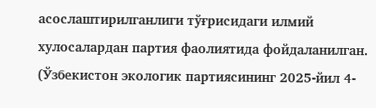асослаштирилганлиги тўғрисидаги илмий хулосалардан партия фаолиятида фойдаланилган. (Ўзбекистон экологик партиясининг 2025-йил 4-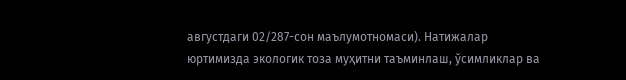августдаги 02/287-сон маълумотномаси). Натижалар юртимизда экологик тоза муҳитни таъминлаш, ўсимликлар ва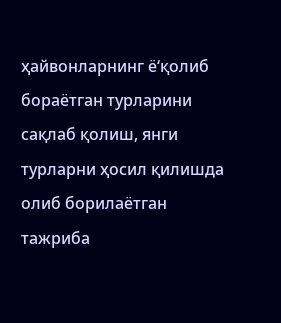ҳайвонларнинг ёʻқолиб бораётган турларини сақлаб қолиш, янги турларни ҳосил қилишда олиб борилаётган тажриба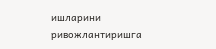ишларини ривожлантиришга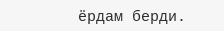ёрдам берди.